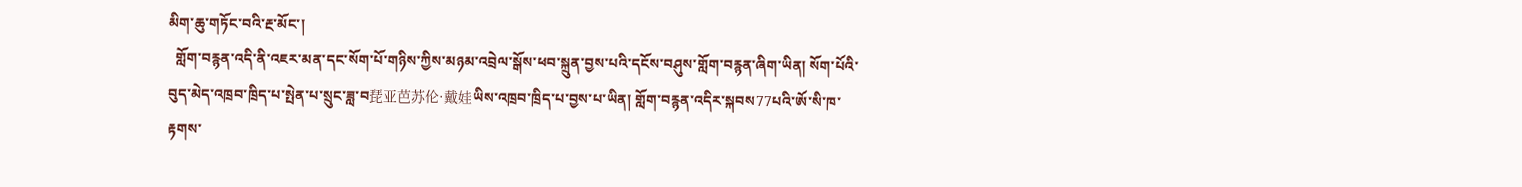མིག་ཆུ་གཏོང་བའི་རྔ་མོང་།
  གློག་བརྙན་འདི་ནི་འཇར་མན་དང་སོག་པོ་གཉིས་ཀྱིས་མཉམ་འབྲེལ་སྒོས་ཕབ་སྐྲུན་བྱས་པའི་དངོས་བཤུས་གློག་བརྙན་ཞིག་ཡིན། སོག་པོའི་བུད་མེད་འཁྲབ་ཁྲིད་པ་སྤེན་པ་སྲུང་ཟླ་བ琵亚芭苏伦·戴娃ཡིས་འཁྲབ་ཁྲིད་པ་བྱས་པ་ཡིན། གློག་བརྙན་འདིར་སྐབས77པའི་ཨོ་སི་ཁ་རྟགས་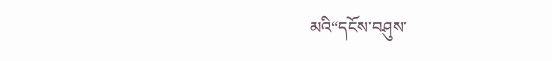མའི“དངོས་བཤུས་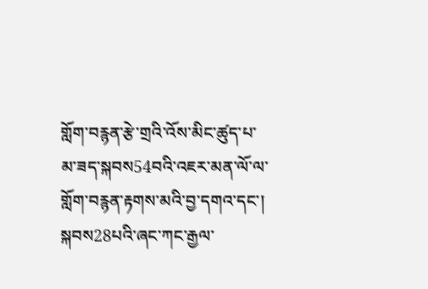གློག་བརྙན་རྩེ་གྲའི་འོས་མིང་ཚུད་པ་མ་ཟད་སྐབས54བའི་འཇར་མན་ལོ་ལ་གློག་བརྙན་རྟགས་མའི་བྱ་དགའ་དང་། སྐབས28པའི་ཞང་ཀང་རྒྱལ་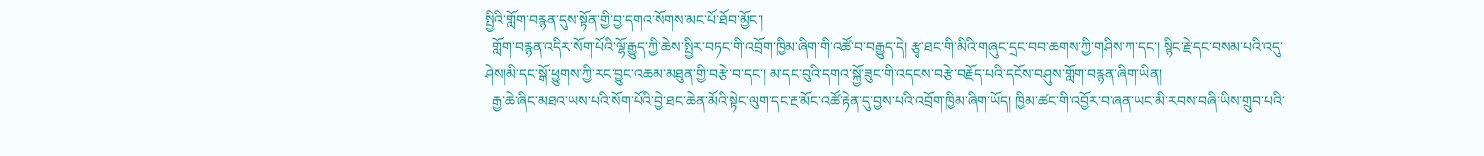སྤྱིའི་གློག་བརྙན་དུས་སྟོན་གྱི་བྱ་དགའ་སོགས་མང་པོ་ཐོབ་མྱོང་།
  གློག་བརྙན་འདིར་སོག་པོའི་ལྷོ་རྒྱུད་ཀྱི་ཆེས་སྤྱིར་བཏང་གི་འབྲོག་ཁྱིམ་ཞིག་གི་འཚོ་བ་བརྒྱུད་དེ། རྩྭ་ཐང་གི་མིའི་གཞུང་དྲང་བབ་ཆགས་ཀྱི་གཤིས་ཀ་དང་། སྙིང་རྗེ་དང་བསམ་པའི་འདུ་ཤེས།མི་དང་སྒོ་ཕྱུགས་ཀྱི་རང་བྱུང་འཆམ་མཐུན་གྱི་བརྩེ་བ་དང་། མ་དང་བུའི་དགའ་སྐྱོ་ཟུང་གི་འདངས་བརྩེ་བརྗོད་པའི་དངོས་བཤུས་གློག་བརྙན་ཞིག་ཡིན།
  རྒྱ་ཆེ་ཞིང་མཐའ་ཡས་པའི་སོག་པོའི་བྱེ་ཐང་ཆེན་མོའི་སྟེང་ལུག་དང་རྔ་མོང་འཚོ་རྟེན་དུ་བྱས་པའི་འབྲོག་ཁྱིམ་ཞིག་ཡོད། ཁྱིམ་ཚང་གི་འབྱོར་བ་ཞན་ཡང་མི་རབས་བཞི་ཡིས་གྲུབ་པའི་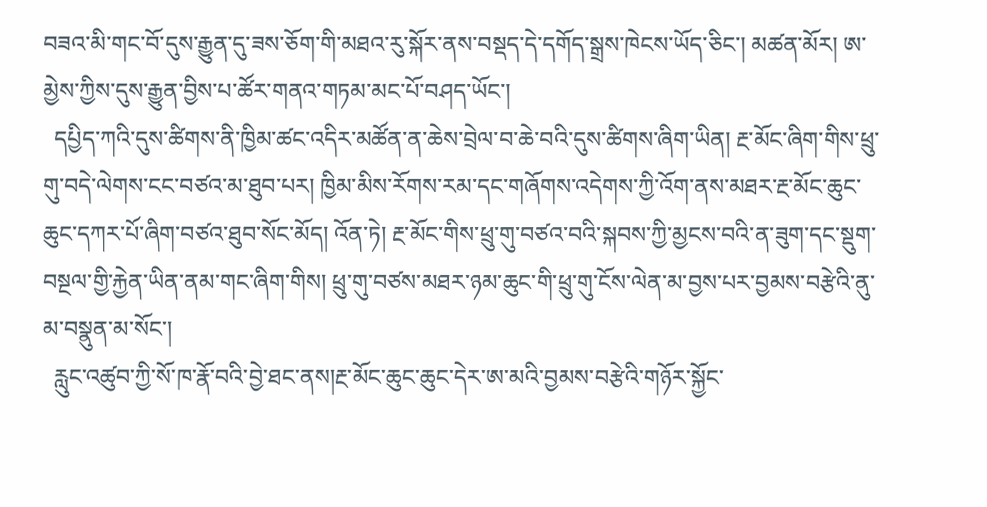བཟའ་མི་གང་བོ་དུས་རྒྱུན་དུ་ཟས་ཅོག་གི་མཐའ་རུ་སྐོར་ནས་བསྡད་དེ་དགོད་སྒྲས་ཁེངས་ཡོད་ཅིང་། མཚན་མོར། ཨ་མྱེས་ཀྱིས་དུས་རྒྱུན་བྱིས་པ་ཚོར་གནའ་གཏམ་མང་པོ་བཤད་ཡོང་།
  དཔྱིད་ཀའི་དུས་ཚིགས་ནི་ཁྱིམ་ཚང་འདིར་མཚོན་ན་ཆེས་བྲེལ་བ་ཆེ་བའི་དུས་ཚིགས་ཞིག་ཡིན། རྔ་མོང་ཞིག་གིས་ཕྲུ་གུ་བདེ་ལེགས་ངང་བཙའ་མ་ཐུབ་པར། ཁྱིམ་མིས་རོགས་རམ་དང་གཞོགས་འདེགས་ཀྱི་འོག་ནས་མཐར་རྔ་མོང་ཆུང་ཆུང་དཀར་པོ་ཞིག་བཙའ་ཐུབ་སོང་མོད། འོན་ཏེ། རྔ་མོང་གིས་ཕྲུ་གུ་བཙའ་བའི་སྐབས་ཀྱི་མྱངས་བའི་ན་ཟུག་དང་སྡུག་བསྔལ་གྱི་རྐྱེན་ཡིན་ནམ་གང་ཞིག་གིས། ཕྲུ་གུ་བཙས་མཐར་ཉམ་ཆུང་གི་ཕྲུ་གུ་ངོས་ལེན་མ་བྱས་པར་བྱམས་བརྩེའི་ནུ་མ་བསྣུན་མ་སོང་།
  རླུང་འཚུབ་ཀྱི་སོ་ཁ་རྣོ་བའི་བྱེ་ཐང་ནས།རྔ་མོང་ཆུང་ཆུང་དེར་ཨ་མའི་བྱམས་བརྩེའི་གཉོར་སྐྱོང་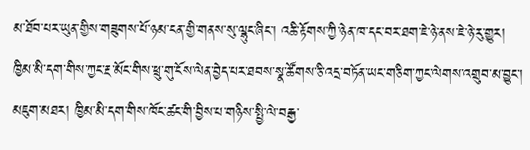མ་ཐོབ་པར་ཡུན་གྱིས་གཟུགས་པོ་ཉམ་ངན་གྱི་གནས་སུ་ལྷུང་ཞིང་། འཆི་རྟོགས་ཀྱི་ཉེན་ཁ་དང་བར་ཐག་ཇེ་ཉེ་ནས་ཇེ་ཉེ་རུ་གྱུར། ཁྱིམ་མི་དག་གིས་ཀྱང་རྔ་མོང་གིས་ཕྲུ་གུ་ངོས་ལེན་བྱེད་པར་ཐབས་སྣ་ཚོགས་ཅི་འདྲ་བཏོན་ཡང་གཅིག་ཀྱང་ལེགས་འགྲུབ་མ་བྱུང་། མཇུག་མཐར། ཁྱིམ་མི་དག་གིས་ཁོང་ཚང་གི་བྱིས་པ་གཉིས་སྤྱི་ལེ་བརྒྱ་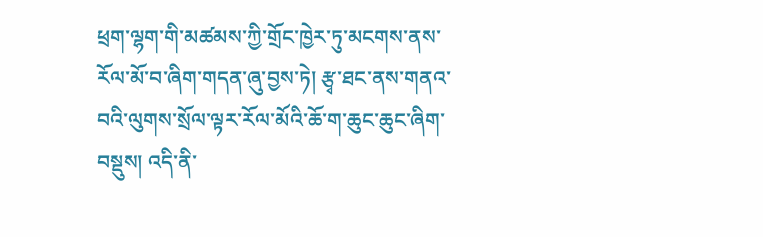ཕྲག་ལྷག་གི་མཚམས་ཀྱི་གྲོང་ཁྱེར་ཏུ་མངགས་ནས་རོལ་མོ་བ་ཞིག་གདན་ཞུ་བྱས་ཏེ། རྩྭ་ཐང་ནས་གནའ་བའི་ལུགས་སྲོལ་ལྟར་རོལ་མོའི་ཆོ་ག་ཆུང་ཆུང་ཞིག་བསྡུས། འདི་ནི་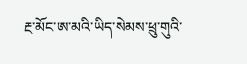རྔ་མོང་ཨ་མའི་ཡིད་སེམས་ཕྲུ་གུའི་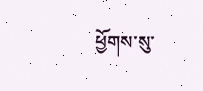ཕྱོགས་སུ་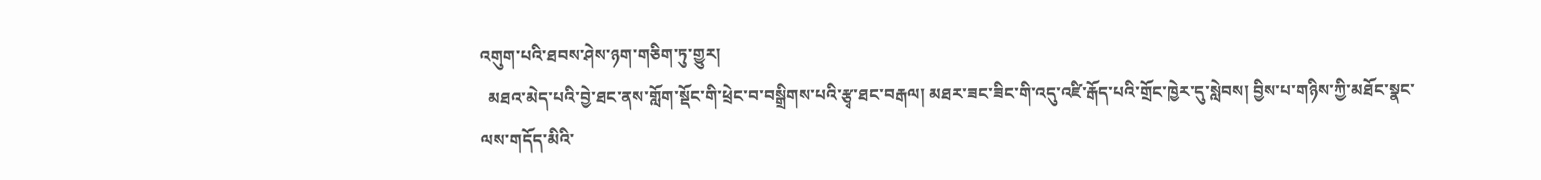འགུག་པའི་ཐབས་ཤེས་ཉག་གཅིག་ཏུ་གྱུར།
  མཐའ་མེད་པའི་བྱེ་ཐང་ནས་གློག་སྡོང་གི་ཕྲེང་བ་བསྒྲིགས་པའི་རྩྭ་ཐང་བརྒལ། མཐར་ཟང་ཟིང་གི་འདུ་འཛི་རྒོད་པའི་གྲོང་ཁྱེར་དུ་སླེབས། བྱིས་པ་གཉིས་ཀྱི་མཐོང་སྣང་ལས་གདོད་མིའི་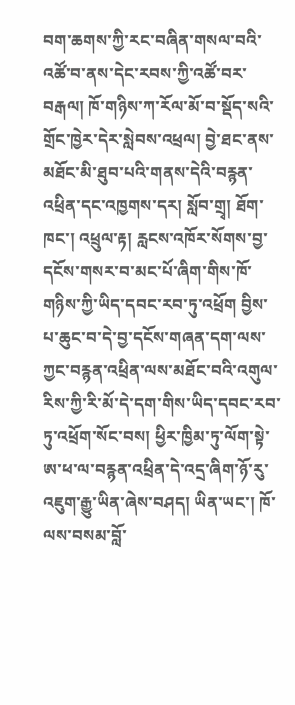བག་ཆགས་ཀྱི་རང་བཞིན་གསལ་བའི་འཚོ་བ་ནས་དེང་རབས་ཀྱི་འཚོ་བར་བརྒལ། ཁོ་གཉིས་ཀ་རོལ་མོ་བ་སྡོད་སའི་གྲོང་ཁྱེར་དེར་སླེབས་འཕྲལ། བྱེ་ཐང་ནས་མཐོང་མི་ཐུབ་པའི་གནས་དེའི་བརྙན་འཕྲིན་དང་འཁྱགས་དར། སློབ་གྲྭ། ཐོག་ཁང་། འཕྲུལ་རྟ། རླངས་འཁོར་སོགས་བྱ་དངོས་གསར་བ་མང་པོ་ཞིག་གིས་ཁོ་གཉིས་ཀྱི་ཡིད་དབང་རབ་ཏུ་འཕྲོག བྱིས་པ་ཆུང་བ་དེ་བྱ་དངོས་གཞན་དག་ལས་ཀྱང་བརྙན་འཕྲིན་ལས་མཐོང་བའི་འགུལ་རིས་ཀྱི་རི་མོ་དེ་དག་གིས་ཡིད་དབང་རབ་ཏུ་འཕྲོག་སོང་བས། ཕྱིར་ཁྱིམ་ཏུ་ལོག་སྟེ་ཨ་ཕ་ལ་བརྙན་འཕྲིན་དེ་འདྲ་ཞིག་ཉོ་རུ་འཇུག་རྒྱུ་ཡིན་ཞེས་བཤད། ཡིན་ཡང་། ཁོ་ལས་བསམ་བློ་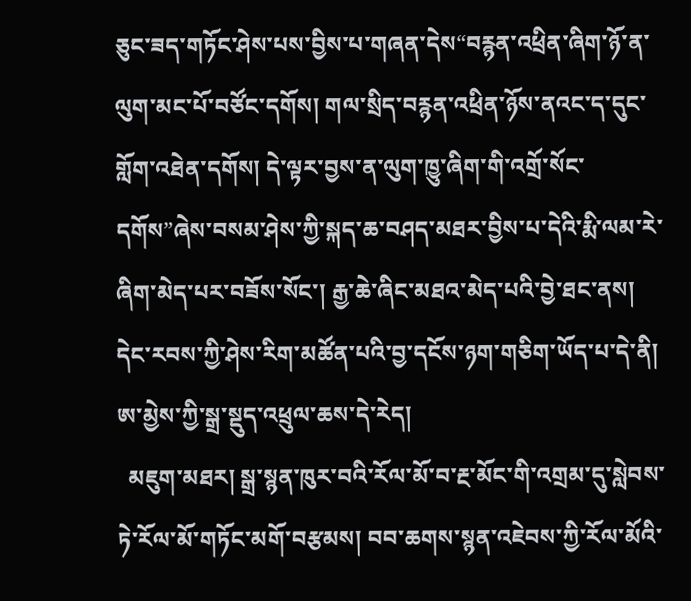ཅུང་ཟད་གཏོང་ཤེས་པས་བྱིས་པ་གཞན་དེས“བརྙན་འཕྲིན་ཞིག་ཉོ་ན་ལུག་མང་པོ་བཙོང་དགོས། གལ་སྲིད་བརྙན་འཕྲིན་ཉོས་ནའང་ད་དུང་གློག་འཐེན་དགོས། དེ་ལྟར་བྱས་ན་ལུག་ཁྱུ་ཞིག་གི་འགྲོ་སོང་དགོས”ཞེས་བསམ་ཤེས་ཀྱི་སྐད་ཆ་བཤད་མཐར་བྱིས་པ་དེའི་རྨི་ལམ་རེ་ཞིག་མེད་པར་བཟོས་སོང་། རྒྱ་ཆེ་ཞིང་མཐའ་མེད་པའི་བྱེ་ཐང་ནས། དེང་རབས་ཀྱི་ཤེས་རིག་མཚོན་པའི་བྱ་དངོས་ཉག་གཅིག་ཡོད་པ་དེ་ནི། ཨ་མྱེས་ཀྱི་སྒྲ་སྡུད་འཕྲུལ་ཆས་དེ་རེད།
  མཇུག་མཐར། སྒྲ་སྙན་ཁུར་བའི་རོལ་མོ་བ་རྔ་མོང་གི་འགྲམ་དུ་སླེབས་ཏེ་རོལ་མོ་གཏོང་མགོ་བརྩམས། བབ་ཆགས་སྙན་འཇེབས་ཀྱི་རོལ་མོའི་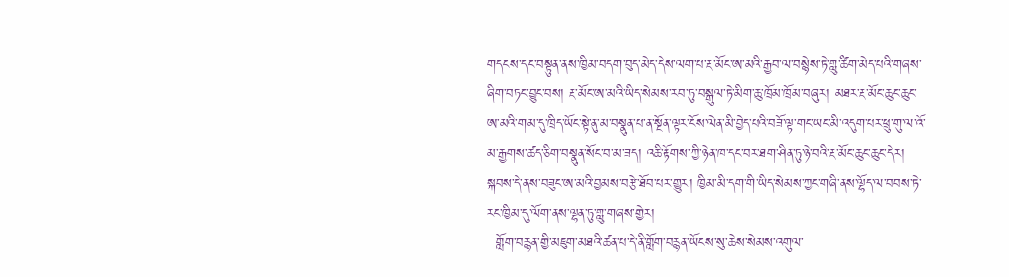གདངས་དང་བསྟུན་ནས་ཁྱིམ་བདག་བུད་མེད་དེས་ལག་པ་རྔ་མོང་ཨ་མའི་རྒྱབ་ལ་བསྙེས་ཏེ་གླུ་ཚིག་མེད་པའི་གཞས་ཞིག་བཏང་བྱུང་བས། རྔ་མོང་ཨ་མའི་ཡིད་སེམས་རབ་ཏུ་བསྒུལ་ཏེ་མིག་ཆུ་ཁྲོམ་ཁྲོམ་བཞུར། མཐར་རྔ་མོང་ཆུང་ཆུང་ཨ་མའི་གམ་དུ་ཁྲིད་ཡོང་སྟེ་ནུ་མ་བསྣུན་པ་ན་སྔོན་ལྟར་ངོས་ལེན་མི་བྱེད་པའི་བཟོ་ལྟ་གང་ཡང་མི་འདུག་པར་ཕྲུ་གུ་ལ་འོ་མ་རྒྱགས་ཚད་ཅིག་བསྣུན་སོང་བ་མ་ཟད། འཆི་རྟོགས་ཀྱི་ཉེན་ཁ་དང་བར་ཐག་ཤིན་ཏུ་ཉེ་བའི་རྔ་མོང་ཆུང་ཆུང་དེར། སྐབས་དེ་ནས་བཟུང་ཨ་མའི་བྱམས་བརྩེ་ཐོབ་པར་གྱུར། ཁྱིམ་མི་དག་གི་ཡིད་སེམས་ཀྱང་གཞི་ནས་ལྷོད་ལ་བབས་ཏེ་རང་ཁྱིམ་དུ་ལོག་ནས་ལྷན་ཏུ་གླུ་གཞས་གྱེར།
  གློག་བརྙན་གྱི་མཇུག་མཐའི་ཚན་པ་དེ་ནི་གློག་བརྙན་ཡོངས་སུ་ཆེས་སེམས་འགུལ་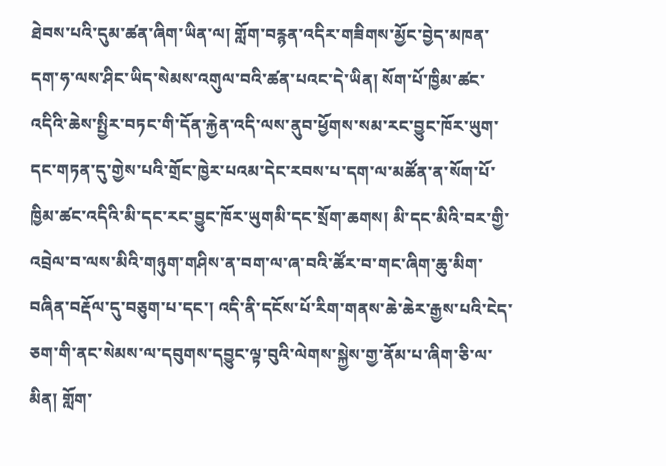ཐེབས་པའི་དུམ་ཚན་ཞིག་ཡིན་ལ། གློག་བརྙན་འདིར་གཟིགས་མྱོང་བྱེད་མཁན་དག་ཧ་ལས་ཤིང་ཡིད་སེམས་འགུལ་བའི་ཚན་པའང་དེ་ཡིན། སོག་པོ་ཁྱིམ་ཚང་འདིའི་ཆེས་སྤྱིར་བཏང་གི་དོན་རྐྱེན་འདི་ལས་ནུབ་ཕྱོགས་སམ་རང་བྱུང་ཁོར་ཡུག་དང་གཏན་དུ་གྱེས་པའི་གྲོང་ཁྱེར་པའམ་དེང་རབས་པ་དག་ལ་མཚོན་ན་སོག་པོ་ཁྱིམ་ཚང་འདིའི་མི་དང་རང་བྱུང་ཁོར་ཡུགམི་དང་སྲོག་ཆགས། མི་དང་མིའི་བར་གྱི་འབྲེལ་བ་ལས་མིའི་གཉུག་གཤིས་ན་བག་ལ་ཞ་བའི་ཚོར་བ་གང་ཞིག་ཆུ་མིག་བཞིན་བརྡོལ་དུ་བཅུག་པ་དང་། འདི་ནི་དངོས་པོ་རིག་གནས་ཆེ་ཆེར་རྒྱས་པའི་ངེད་ཅག་གི་ནང་སེམས་ལ་དབུགས་དབྱུང་ལྟ་བུའི་ལེགས་སྐྱེས་གྱ་ནོམ་པ་ཞིག་ཅི་ལ་མིན། གློག་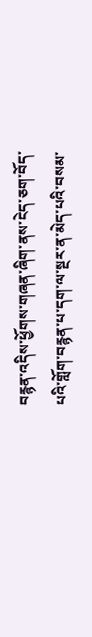བརྙན་འདིས་ཕྱོགས་གཞན་ཞིག་ནས་ངེད་ཅག་བོད་པའི་གློག་བརྙན་པ་དག་ལ་སྔར་ན་མེད་པའི་བསམ་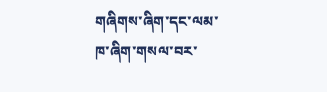གཞིགས་ཞིག་དང་ལམ་ཁ་ཞིག་གསལ་བར་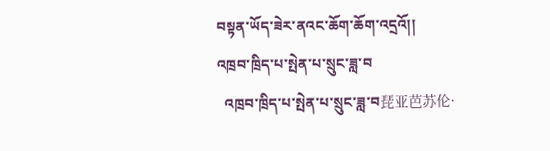བསྟན་ཡོད་ཟེར་ནའང་ཆོག་ཆོག་འདྲའོ།།
འཁྲབ་ཁྲིད་པ་སྤེན་པ་སྲུང་ཟླ་བ
  འཁྲབ་ཁྲིད་པ་སྤེན་པ་སྲུང་ཟླ་བ琵亚芭苏伦·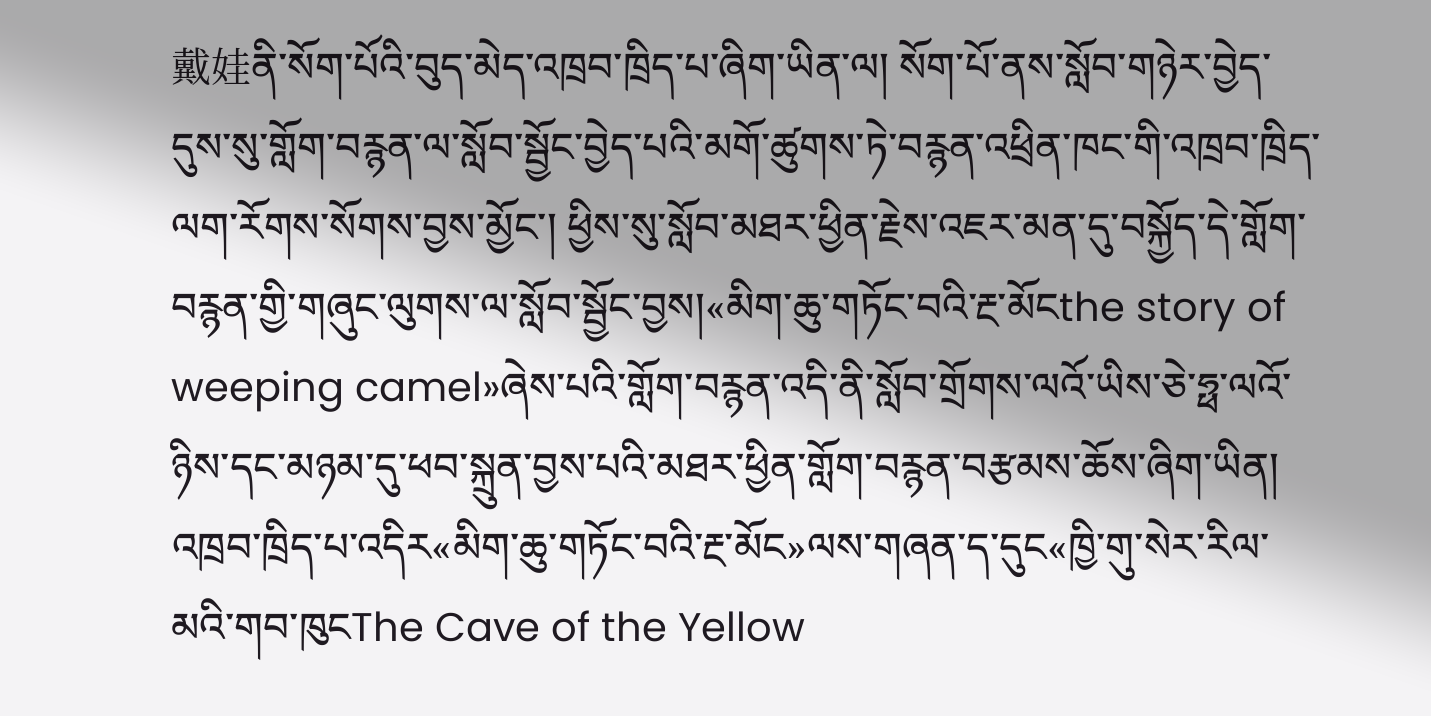戴娃ནི་སོག་པོའི་བུད་མེད་འཁྲབ་ཁྲིད་པ་ཞིག་ཡིན་ལ། སོག་པོ་ནས་སློབ་གཉེར་བྱེད་དུས་སུ་གློག་བརྙན་ལ་སློབ་སྦྱོང་བྱེད་པའི་མགོ་ཚུགས་ཏེ་བརྙན་འཕྲིན་ཁང་གི་འཁྲབ་ཁྲིད་ལག་རོགས་སོགས་བྱས་མྱོང་། ཕྱིས་སུ་སློབ་མཐར་ཕྱིན་རྗེས་འཇར་མན་དུ་བསྐྱོད་དེ་གློག་བརྙན་གྱི་གཞུང་ལུགས་ལ་སློབ་སྦྱོང་བྱས།«མིག་ཆུ་གཏོང་བའི་རྔ་མོངthe story of weeping camel»ཞེས་པའི་གློག་བརྙན་འདི་ནི་སློབ་གྲོགས་ལའོ་ཡིས་ཅེ་ཧྥ་ལའོ་ཉིས་དང་མཉམ་དུ་ཕབ་སྐྲུན་བྱས་པའི་མཐར་ཕྱིན་གློག་བརྙན་བརྩམས་ཆོས་ཞིག་ཡིན། འཁྲབ་ཁྲིད་པ་འདིར«མིག་ཆུ་གཏོང་བའི་རྔ་མོང»ལས་གཞན་ད་དུང«ཁྱི་གུ་སེར་རིལ་མའི་གབ་ཁུངThe Cave of the Yellow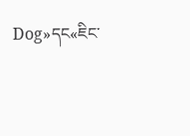Dog»དང«ཇིང་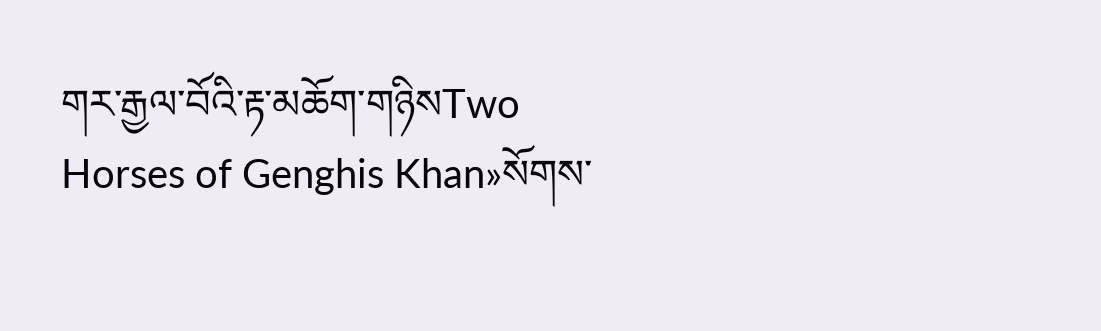གར་རྒྱལ་བོའི་རྟ་མཆོག་གཉིསTwo Horses of Genghis Khan»སོགས་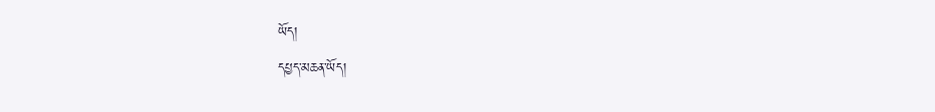ཡོད།
དཔྱད་མཆན་ཡོད།